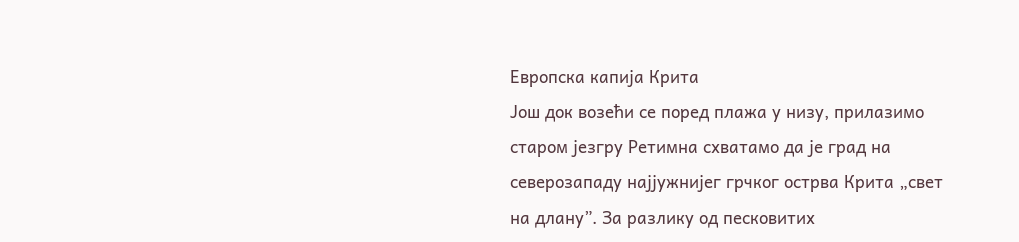Европска капија Крита
Још док возећи се поред плажа у низу, прилазимо старом језгру Ретимна схватамо да је град на северозападу најјужнијег грчког острва Крита „свет на длану”. За разлику од песковитих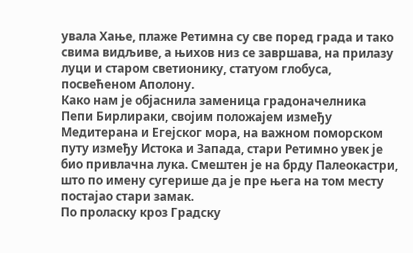увала Хање, плаже Ретимна су све поред града и тако свима видљиве, а њихов низ се завршава, на прилазу луци и старом светионику, статуом глобуса, посвећеном Аполону.
Како нам је објаснила заменица градоначелника Пепи Бирлираки, својим положајем између Медитерана и Егејског мора, на важном поморском путу између Истока и Запада, стари Ретимно увек је био привлачна лука. Смештен је на брду Палеокастри, што по имену сугерише да је пре њега на том месту постајао стари замак.
По проласку кроз Градску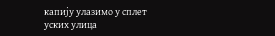капију улазимо у сплет уских улица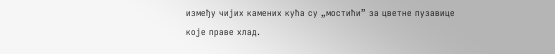између чијих камених кућа су „мостићи” за цветне пузавице које праве хлад.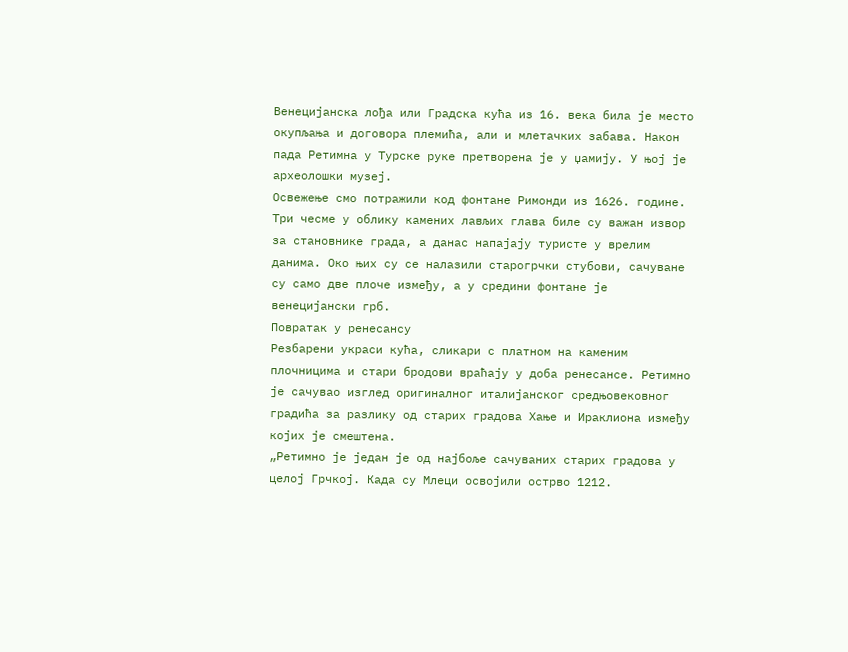Венецијанска лођа или Градска кућа из 16. века била је место окупљања и договора племића, али и млетачких забава. Након пада Ретимна у Турске руке претворена је у џамију. У њој је археолошки музеј.
Освежење смо потражили код фонтане Римонди из 1626. године. Три чесме у облику камених лављих глава биле су важан извор за становнике града, а данас напајају туристе у врелим данима. Око њих су се налазили старогрчки стубови, сачуване су само две плоче између, а у средини фонтане је венецијански грб.
Повратак у ренесансу
Резбарени украси кућа, сликари с платном на каменим плочницима и стари бродови враћају у доба ренесансе. Ретимно је сачувао изглед оригиналног италијанског средњовековног градића за разлику од старих градова Хање и Ираклиона између којих је смештена.
„Ретимно је један је од најбоље сачуваних старих градова у целој Грчкој. Када су Млеци освојили острво 1212.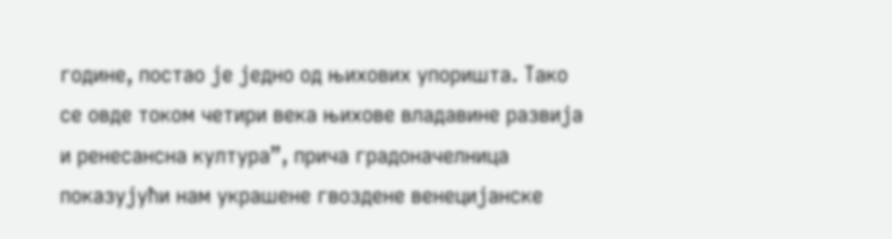године, постао је једно од њихових упоришта. Тако се овде током четири века њихове владавине развија и ренесансна култура”, прича градоначелница показујући нам украшене гвоздене венецијанске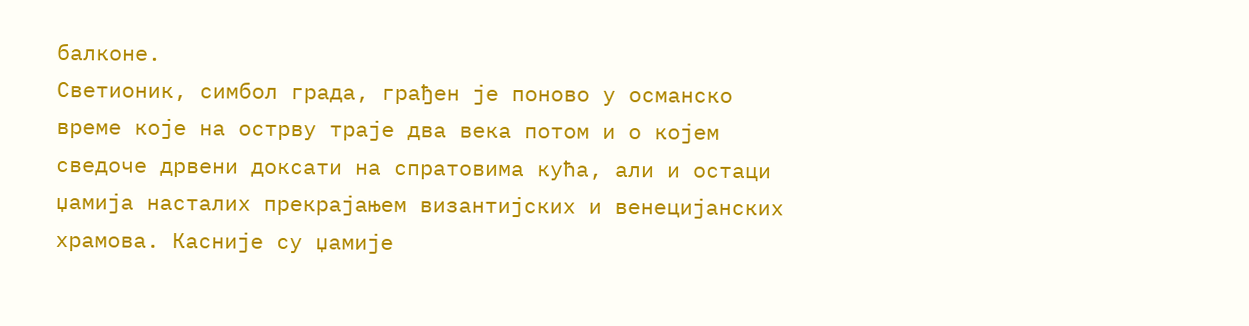балконе.
Светионик, симбол града, грађен је поново у османско време које на острву траје два века потом и о којем сведоче дрвени доксати на спратовима кућа, али и остаци џамија насталих прекрајањем византијских и венецијанских храмова. Касније су џамије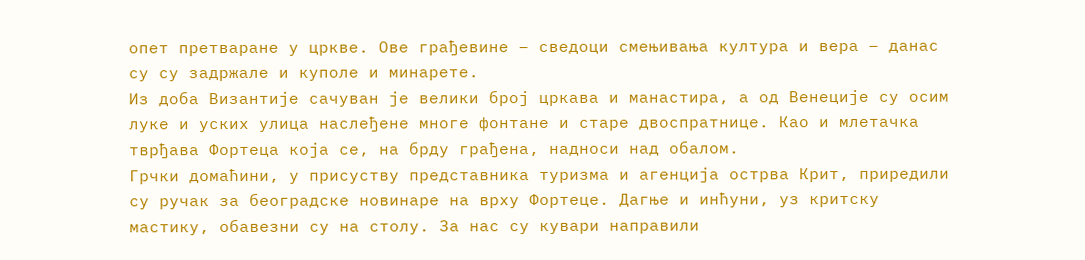опет претваране у цркве. Ове грађевине – сведоци смењивања култура и вера – данас су су задржале и куполе и минарете.
Из доба Византије сачуван је велики број цркава и манастира, а од Венеције су осим луке и уских улица наслеђене многе фонтане и старе двоспратнице. Као и млетачка тврђава Фортеца која се, на брду грађена, надноси над обалом.
Грчки домаћини, у присуству представника туризма и агенција острва Крит, приредили су ручак за београдске новинаре на врху Фортеце. Дагње и инћуни, уз критску мастику, обавезни су на столу. За нас су кувари направили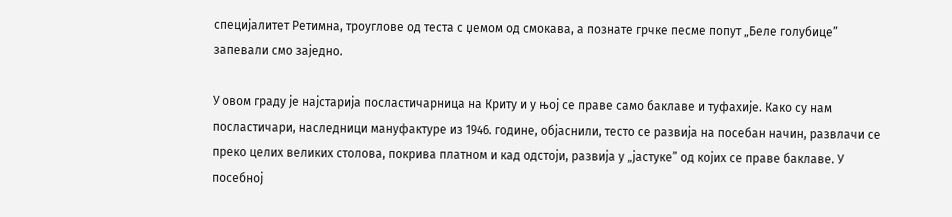специјалитет Ретимна, троуглове од теста с џемом од смокава, а познате грчке песме попут „Беле голубице” запевали смо заједно.

У овом граду је најстарија посластичарница на Криту и у њој се праве само баклаве и туфахије. Како су нам посластичари, наследници мануфактуре из 1946. године, објаснили, тесто се развија на посебан начин, развлачи се преко целих великих столова, покрива платном и кад одстоји, развија у „јастуке” од којих се праве баклаве. У посебној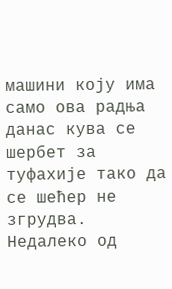машини коју има само ова радња данас кува се шербет за туфахије тако да се шећер не згрудва.
Недалеко од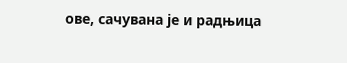ове, сачувана је и радњица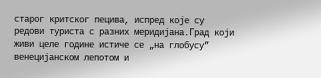старог критског пецива, испред које су редови туриста с разних меридијана.Град који живи целе године истиче се „на глобусу” венецијанском лепотом и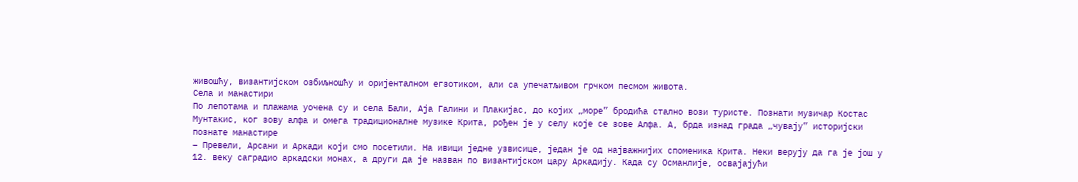живошћу, византијском озбиљношћу и оријенталном егзотиком, али са упечатљивом грчком песмом живота.
Села и манастири
По лепотама и плажама уочена су и села Бали, Аја Галини и Плакијас, до којих „море” бродића стално вози туристе. Познати музичар Костас Мунтакис, ког зову алфа и омега традиционалне музике Крита, рођен је у селу које се зове Алфа. А, брда изнад града „чувају” историјски познате манастире
– Превели, Арсани и Аркади који смо посетили. На ивици једне узвисице, један је од најважнијих споменика Крита. Неки верују да га је још у 12. веку саградио аркадски монах, а други да је назван по византијском цару Аркадију. Када су Османлије, освајајући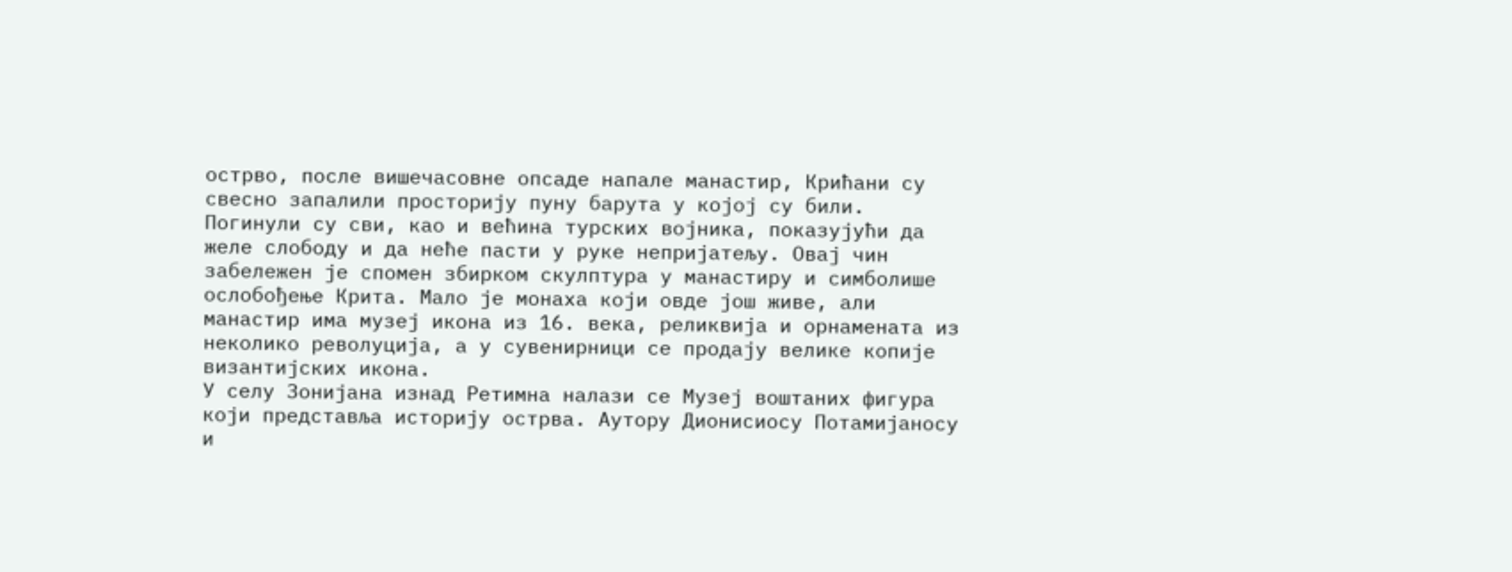острво, после вишечасовне опсаде напале манастир, Крићани су свесно запалили просторију пуну барута у којој су били. Погинули су сви, као и већина турских војника, показујући да желе слободу и да неће пасти у руке непријатељу. Овај чин забележен је спомен збирком скулптура у манастиру и симболише ослобођење Крита. Мало је монаха који овде још живе, али манастир има музеј икона из 16. века, реликвија и орнамената из неколико револуција, а у сувенирници се продају велике копије византијских икона.
У селу Зонијана изнад Ретимна налази се Музеј воштаних фигура који представља историју острва. Аутору Дионисиосу Потамијаносу и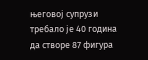његовој супрузи требало је 40 година да створе 87 фигура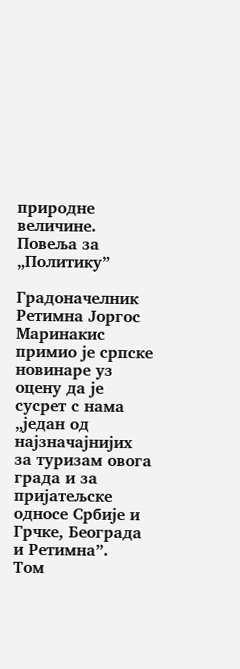природне величине.
Повеља за „Политику”

Градоначелник Ретимна Јоргос Маринакис примио је српске новинаре уз оцену да је сусрет с нама „један од најзначајнијих за туризам овога града и за пријатељске односе Србије и Грчке, Београда и Ретимна”.
Том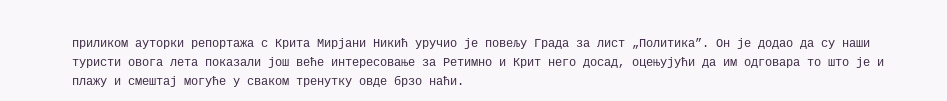приликом ауторки репортажа с Крита Мирјани Никић уручио је повељу Града за лист „Политика”. Он је додао да су наши туристи овога лета показали још веће интересовање за Ретимно и Крит него досад, оцењујући да им одговара то што је и плажу и смештај могуће у сваком тренутку овде брзо наћи.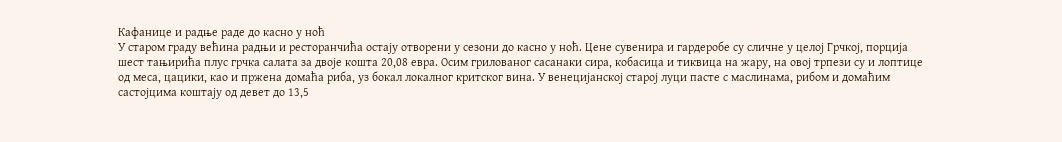Кафанице и радње раде до касно у ноћ
У старом граду већина радњи и ресторанчића остају отворени у сезони до касно у ноћ. Цене сувенира и гардеробе су сличне у целој Грчкој, порција шест тањирића плус грчка салата за двоје кошта 20,08 евра. Осим грилованог сасанаки сира, кобасица и тиквица на жару, на овој трпези су и лоптице од меса, цацики, као и пржена домаћа риба, уз бокал локалног критског вина. У венецијанској старој луци пасте с маслинама, рибом и домаћим састојцима коштају од девет до 13,5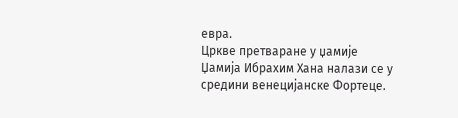евра.
Цркве претваране у џамије
Џамија Ибрахим Хана налази се у средини венецијанске Фортеце.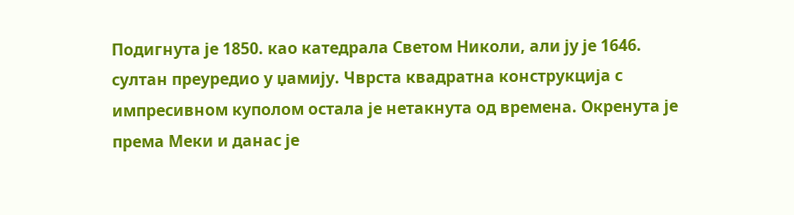Подигнута је 1850. као катедрала Светом Николи, али ју је 1646. султан преуредио у џамију. Чврста квадратна конструкција с импресивном куполом остала је нетакнута од времена. Окренута је према Меки и данас је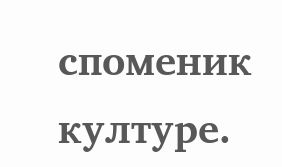споменик културе.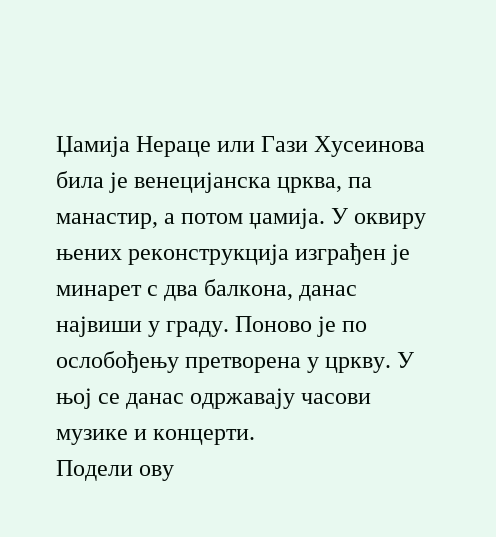Џамија Нераце или Гази Хусеинова била је венецијанска црква, па манастир, а потом џамија. У оквиру њених реконструкција изграђен је минарет с два балкона, данас највиши у граду. Поново је по ослобођењу претворена у цркву. У њој се данас одржавају часови музике и концерти.
Подели ову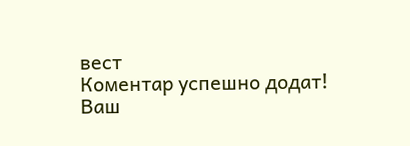вест
Комeнтар успeшно додат!
Ваш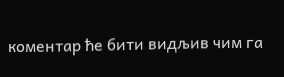комeнтар ћe бити видљив чим га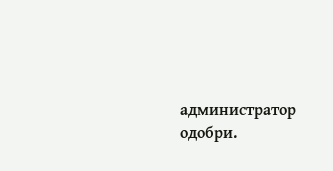администратор одобри.